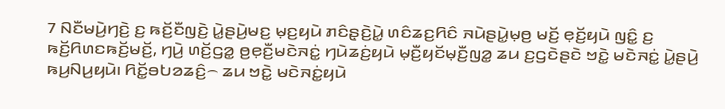7 ꤡꤢꤪꤗꤣꤧ꤬ꤚꤢꤧ꤬ ꤢ꤬ ꤒꤢꤩ꤬ꤢꤪꤜꤢꤧ꤬ ꤣꤧ꤭ꤔꤣꤧ꤬ꤗꤢ꤬ ꤗ꤫ꤢ꤬ꤟꤣꤧ ꤊꤢꤨꤔ꤫ꤢꤧ꤬ꤣꤧ꤭ ꤛꤢꤨꤘꤢ꤬ꤖꤢꤨ ꤏꤣꤧꤔꤣꤧ꤭ꤗ꤫ꤥ꤬ ꤗꤢꤩ꤬ ꤕ꤫ꤢꤩ꤬ꤟꤣꤧ ꤜꤢꤨ꤭ ꤢ꤬ ꤒꤢꤩ꤬ꤖꤛꤢꤒꤢꤩ꤬ꤗꤢꤩ꤬, ꤚꤣꤧ꤬ ꤛꤢꤩ꤬ꤞꤤ꤭ ꤥ꤬ꤕ꤫ꤢꤪ꤬ꤗꤢꤧꤏꤢꤦ꤭ ꤚꤣꤧꤘꤢꤦ꤬ꤟꤣꤧ ꤗ꤫ꤢꤪ꤬ꤟꤢꤩꤗ꤫ꤢꤪ꤬ꤜꤤ꤭ ꤘꤣ ꤢ꤬ꤞꤢꤧꤔꤢꤧ ꤠꤢꤧ꤭ ꤗꤢꤧꤏꤢꤦ꤭ ꤣꤧ꤭ꤔꤣꤧ꤬ ꤒꤣ꤬ꤡꤣ꤬ꤟꤣꤧ꤯ ꤖꤢꤩ꤭ꤋꤝꤤꤘꤢꤨ꤬꤮ ꤘꤣ ꤠꤢꤧ꤭ ꤗꤢꤧꤏꤢꤦ꤭ꤟꤣꤧ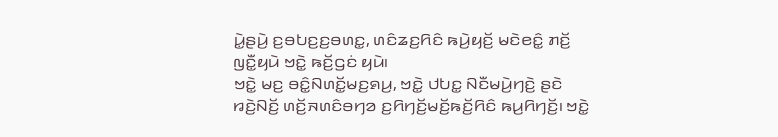ꤣꤧ꤭ꤔꤣꤧ꤬ ꤢ꤬ꤋꤝꤢ꤬ꤢ꤬ꤋꤛꤢ꤭, ꤛꤢꤨꤘꤢ꤬ꤖꤢꤨ ꤒꤣꤧ꤬ꤟꤢꤩ꤬ ꤗꤢꤧꤕꤢꤨ꤭ ꤊꤢꤩ꤬ ꤜꤢꤪ꤭ꤟꤣꤧ ꤠꤢꤧ꤭ ꤒꤢꤩ꤬ꤞꤢꤦ ꤟꤣꤧ꤯
ꤠꤢꤧ꤭ ꤗꤢ꤬ ꤋꤢꤨ꤭ꤡꤛꤢꤩ꤭ꤗꤢ꤬ꤎꤣ꤬, ꤠꤢꤧ꤭ ꤓꤝꤢ꤭ ꤡꤢꤪꤗꤣꤧ꤬ꤚꤢꤧ꤬ ꤔꤢꤧ ꤙꤢꤧ꤬ꤡꤢꤩ꤬ ꤛꤢꤩ꤬ꤏꤛꤢꤨꤋꤚꤤ ꤢ꤬ꤖꤚꤢꤩ꤬ꤗꤢꤩ꤬ꤒꤢꤩ꤬ꤖꤢꤨ ꤒꤣ꤬ꤖꤚꤢꤩ꤬꤯ ꤠꤢꤧ꤭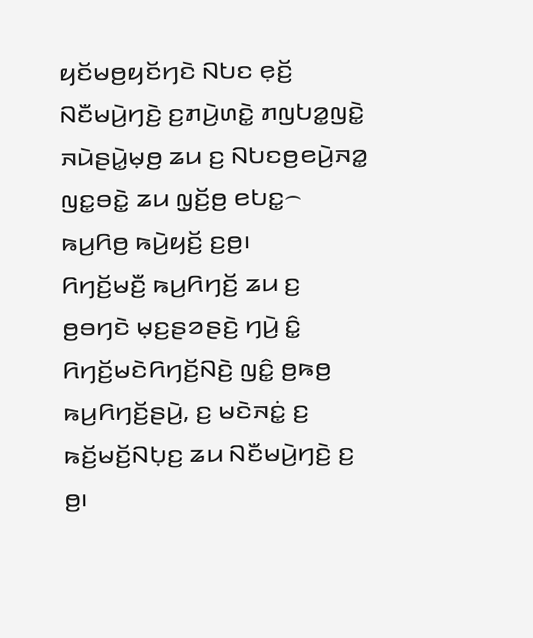ꤟꤢꤩꤗꤥ꤬ꤟꤢꤩꤚꤢꤧ ꤡꤝꤢ ꤕ꤫ꤢꤩ꤬ ꤡꤢꤪꤗꤣꤧ꤬ꤚꤢꤧ꤬ ꤢ꤬ꤊꤣꤧ꤬ꤛꤢꤧ꤭ ꤊꤜꤝꤤ꤭ꤜꤢꤧ꤭ ꤏꤣꤧꤔꤣꤧ꤭ꤗ꤫ꤥ꤬ ꤘꤣ ꤢ꤬ ꤡꤝꤢꤥ꤬ꤕꤣꤧ꤬ꤏꤤ꤭ ꤜꤢ꤭ꤋꤢꤧ꤭ ꤘꤣ ꤜ꤫ꤢꤩ꤬ꤥ꤬ ꤕꤝꤢ꤭꤮ ꤒꤣ꤬ꤖꤥ꤬ ꤒꤣꤧ꤬ꤟꤢꤩ꤬ ꤢ꤬ꤥ꤬꤯
ꤖꤚꤢꤩ꤬ꤗꤢꤪ꤬ ꤒꤣ꤬ꤖꤚꤢꤩ꤬ ꤘꤣ ꤢ꤬ ꤥ꤬ꤋꤚꤢꤧ ꤗ꤫ꤢ꤬ꤔꤤꤔꤢꤧ꤬ ꤚꤣꤧ꤬ ꤢꤨ꤭ ꤖꤚꤢꤩ꤬ꤗꤢꤧꤖꤚꤢꤩ꤬ꤡꤢꤧ꤬ ꤜꤢꤨ꤭ ꤥ꤬ꤒꤥ꤬ ꤒꤣ꤬ꤖꤚꤢꤩ꤬ꤔꤣꤧ꤬, ꤢ꤬ ꤗꤢꤧꤏꤢꤦ꤭ ꤢ꤬ ꤒꤢꤩ꤬ꤗꤢꤩ꤬ꤡꤝ꤫ꤢ꤬ ꤘꤣ ꤡꤢꤪꤗꤣꤧ꤬ꤚꤢꤧ꤬ ꤢ꤬ ꤥ꤬꤯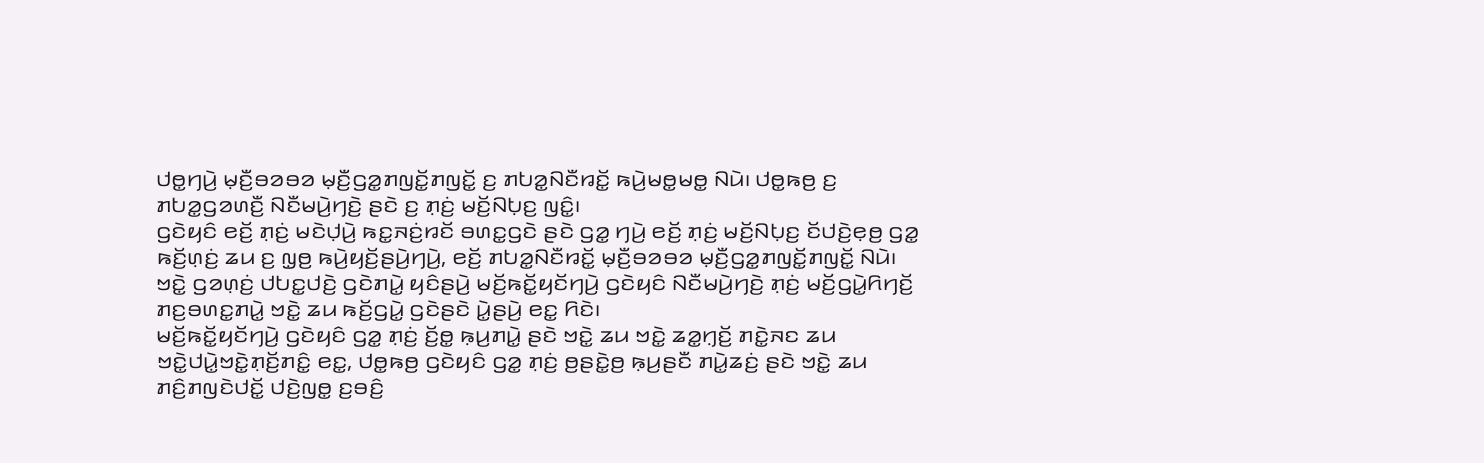ꤓꤥ꤭ꤚꤣꤧ꤬ ꤗ꤫ꤢꤪ꤬ꤋꤤꤋꤤ ꤗ꤫ꤢꤪ꤬ꤞꤤ꤭ꤊꤜꤢꤩ꤭ꤊꤜꤢꤩ꤭ ꤢ꤬ ꤊꤝꤤ꤭ꤡꤢꤪꤙꤢꤩ꤭ ꤒꤣꤧ꤬ꤗꤥ꤭ꤗꤥ꤭ ꤡꤣꤧ꤯ ꤓꤥ꤭ꤒꤥ꤬ ꤢ꤬ ꤊꤝꤤ꤭ꤞꤤꤛꤢꤪ꤬ ꤡꤢꤪꤗꤣꤧ꤬ꤚꤢꤧ꤬ ꤔꤢꤧ ꤢ꤬ ꤊ꤫ꤢꤦ꤬ ꤗꤢꤩ꤬ꤡꤝ꤫ꤢ꤬ ꤜꤢꤨ꤭꤯
ꤞꤢꤧꤟꤢꤨ ꤕꤢꤩ꤬ ꤊ꤫ꤢꤦ꤬ ꤗꤢꤧꤓ꤫ꤣꤧ꤬ ꤒꤢ꤭ꤏꤢꤦ꤬ꤙꤢꤩ ꤋꤛꤢ꤭ꤞꤢꤧ ꤔꤢꤧ ꤞꤤ꤭ ꤚꤣꤧ꤬ ꤕꤢꤩ꤬ ꤊ꤫ꤢꤦ꤬ ꤗꤢꤩ꤬ꤡꤝ꤫ꤢ꤬ ꤢꤩꤓꤢꤧ꤬ꤕ꤫ꤥ꤬ ꤞꤤ꤭ ꤒꤢꤩ꤬ꤛ꤫ꤢꤦ꤬ ꤘꤣ ꤢ꤬ ꤜ꤫ꤥ꤬ ꤒꤣꤧ꤬ꤟꤢꤩ꤬ꤔꤣꤧ꤬ꤚꤣꤧ꤬, ꤕꤢꤩ꤬ ꤊꤝꤤ꤭ꤡꤢꤪꤙꤢꤩ꤭ ꤗ꤫ꤢꤪ꤬ꤋꤤꤋꤤ ꤗ꤫ꤢꤪ꤬ꤞꤤ꤭ꤊꤜꤢꤩ꤭ꤊꤜꤢꤩ꤭ ꤡꤣꤧ꤯
ꤠꤢꤧ꤭ ꤞꤤꤛ꤫ꤢꤦ꤬ ꤓꤝꤢ꤭ꤓꤢꤧ꤬ ꤞꤢꤧꤊꤣꤧ꤭ ꤟꤢꤨꤔꤣꤧ꤬ ꤗꤢꤩ꤬ꤒꤢꤩ꤭ꤟꤢꤩꤚꤣꤧ꤬ ꤞꤢꤧꤟꤢꤨ ꤡꤢꤪꤗꤣꤧ꤬ꤚꤢꤧ꤬ ꤊ꤫ꤢꤦ꤬ ꤗꤢꤩ꤬ꤞꤣꤧ꤭ꤖꤚꤢꤩ꤬ ꤊꤢ꤬ꤋꤛꤢ꤭ꤊꤣꤧ꤭ ꤠꤢꤧ꤭ ꤘꤣ ꤒꤢꤩ꤬ꤞꤣꤧ꤭ ꤞꤢꤧꤔꤢꤧ ꤣꤧ꤭ꤔꤣꤧ꤬ ꤕꤢ꤭ ꤖꤢꤧ꤯
ꤗꤢꤩ꤬ꤒꤢꤩ꤭ꤟꤢꤩꤚꤣꤧ꤬ ꤞꤢꤧꤟꤢꤨ ꤞꤤ꤭ ꤊ꤫ꤢꤦ꤬ ꤢꤩ꤬ꤥ꤭ ꤒ꤫ꤣ꤬ꤊꤣꤧ꤭ ꤔꤢꤧ ꤠꤢꤧ꤭ ꤘꤣ ꤠꤢꤧ꤭ ꤘꤤ꤭ꤚ꤫ꤢꤩ꤬ ꤊꤢꤧ꤭ꤏꤢ ꤘꤣ ꤠꤢꤧ꤭ꤓꤣꤧ꤭ꤠꤢꤧ꤭ꤊ꤫ꤢꤩ꤬ꤊꤢꤨ꤭ ꤕꤢ꤭, ꤓꤥ꤭ꤒꤥ꤬ ꤞꤢꤧꤟꤢꤨ ꤞꤤ꤭ ꤊ꤫ꤢꤦ꤬ ꤥ꤬ꤔꤢꤧ꤭ꤥ꤬ ꤒ꤫ꤣ꤬ꤔꤢꤪ ꤊꤣꤧ꤭ꤘꤢꤦ꤬ ꤔꤢꤧ ꤠꤢꤧ꤭ ꤘꤣ ꤊꤢꤨ꤬ꤊꤜꤢꤧꤓꤢꤩ꤭ ꤓꤢꤧ꤬ꤜꤥ꤭ ꤢ꤬ꤋꤢꤨ꤬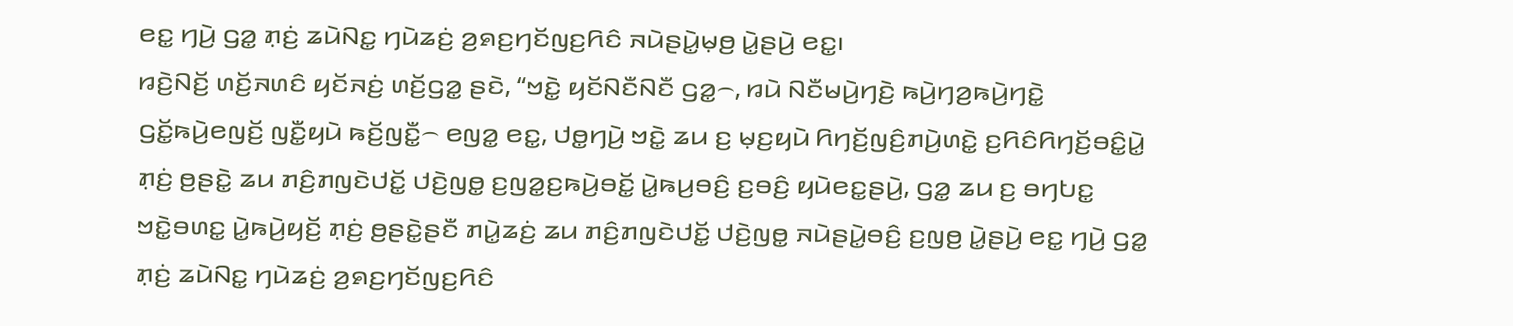ꤕꤢ꤭ ꤚꤣꤧ꤬ ꤞꤤ꤭ ꤊ꤫ꤢꤦ꤬ ꤘꤣꤧꤡꤢ꤭ ꤚꤣꤧꤘꤢꤦ꤬ ꤤ꤬ꤎꤢ꤬ꤚꤢꤩꤜꤢ꤬ꤖꤢꤨ ꤏꤣꤧꤔꤣꤧ꤭ꤗ꤫ꤥ꤬ ꤣꤧ꤭ꤔꤣꤧ꤬ ꤕꤢ꤭꤯
ꤙꤢꤧ꤬ꤡꤢꤩ꤬ ꤛꤢꤩ꤬ꤏꤛꤢꤨ ꤟꤢꤩꤏꤢꤦ꤬ ꤛꤢꤩ꤬ꤞꤤ꤭ ꤔꤢꤧ, “ꤠꤢꤧ꤭ ꤟꤢꤩꤡꤢꤪꤡꤢꤪ ꤞꤤ꤭꤮, ꤙꤣꤧ ꤡꤢꤪꤗꤣꤧ꤬ꤚꤢꤧ꤬ ꤒꤣꤧ꤬ꤚꤤ꤬ꤒꤣꤧ꤬ꤚꤢꤧ꤭ ꤞꤢꤩ꤭ꤒꤣꤧ꤬ꤕꤜꤢꤩ꤬ ꤜꤢꤪ꤭ꤟꤣꤧ ꤒꤢꤩ꤬ꤜꤢꤪ꤭꤮ ꤕꤜꤤ꤭ ꤕꤢ꤭, ꤓꤥ꤭ꤚꤣꤧ꤬ ꤠꤢꤧ꤭ ꤘꤣ ꤢ꤬ ꤗ꤫ꤢ꤬ꤟꤣꤧ ꤖꤚꤢꤩ꤬ꤜꤢꤨ꤬ꤊꤣꤧ꤬ꤛꤢꤧ꤭ ꤢ꤬ꤖꤢꤨꤖꤚꤢꤩ꤬ꤋꤢꤨ꤭ꤣꤧ꤭ ꤊ꤫ꤢꤦ꤬ ꤥ꤬ꤔꤢꤧ꤭ ꤘꤣ ꤊꤢꤨ꤬ꤊꤜꤢꤧꤓꤢꤩ꤭ ꤓꤢꤧ꤬ꤜꤥ꤭ ꤢ꤬ꤜꤤ꤭ꤢ꤬ꤒꤣꤧ꤬ꤋꤢꤩ꤭ ꤣꤧ꤭ꤒꤣ꤬ꤋꤢꤨ꤬ ꤢ꤬ꤋꤢꤨ꤬ ꤟꤣꤧꤕꤢ꤭ꤔꤣꤧ꤬, ꤞꤤ꤭ ꤘꤣ ꤢ꤬ ꤋꤚꤝꤢ꤭ ꤠꤢꤧ꤭ꤋꤛꤢ꤭ ꤣꤧ꤭ꤒꤣꤧ꤬ꤟꤢꤩ꤬ ꤊ꤫ꤢꤦ꤬ ꤥ꤬ꤔꤢꤧ꤭ꤔꤢꤪ ꤊꤣꤧ꤭ꤘꤢꤦ꤬ ꤘꤣ ꤊꤢꤨ꤬ꤊꤜꤢꤧꤓꤢꤩ꤭ ꤓꤢꤧ꤬ꤜꤥ꤭ ꤏꤣꤧꤔꤣꤧ꤭ꤋꤢꤨ꤬ ꤢ꤬ꤜꤥ꤬ ꤣꤧ꤭ꤔꤣꤧ꤬ ꤕꤢ꤭ ꤚꤣꤧ꤬ ꤞꤤ꤭ ꤊ꤫ꤢꤦ꤬ ꤘꤣꤧꤡꤢ꤭ ꤚꤣꤧꤘꤢꤦ꤬ ꤤ꤬ꤎꤢ꤬ꤚꤢꤩꤜꤢ꤬ꤖꤢꤨ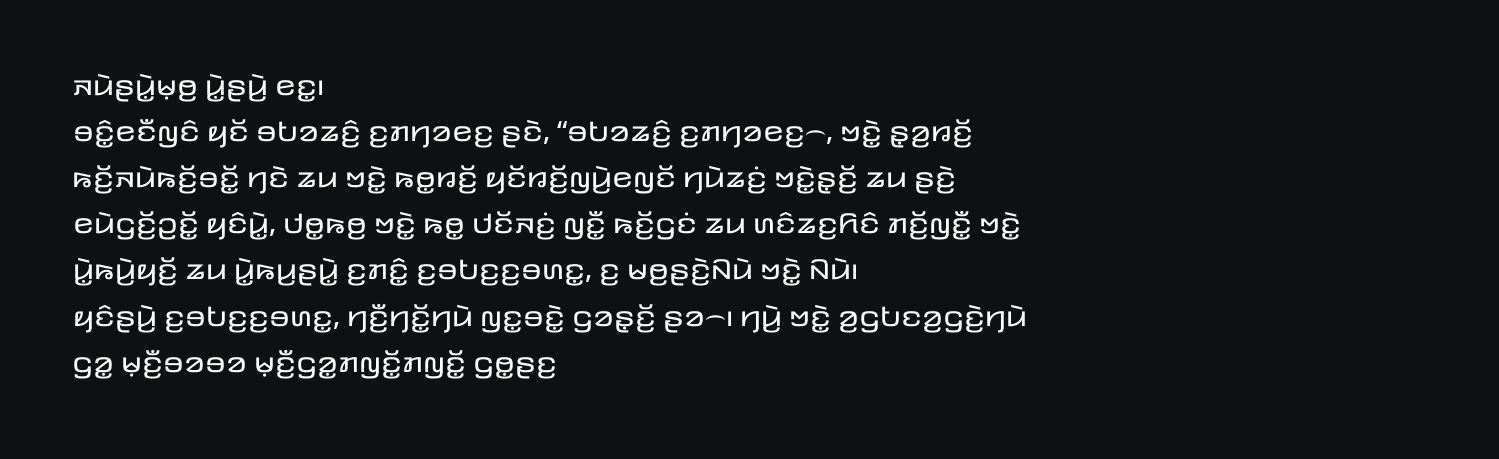ꤏꤣꤧꤔꤣꤧ꤭ꤗ꤫ꤥ꤬ ꤣꤧ꤭ꤔꤣꤧ꤬ ꤕꤢ꤭꤯
ꤋꤢꤨ꤭ꤕꤢꤪꤜꤢꤨ ꤟꤢꤩ ꤋꤝꤤꤘꤢꤨ꤬ ꤢ꤬ꤊꤚꤤꤕꤢ꤬ ꤔꤢꤧ, “ꤋꤝꤤꤘꤢꤨ꤬ ꤢ꤬ꤊꤚꤤꤕꤢ꤬꤮, ꤠꤢꤧ꤭ ꤔ꤫ꤤ꤬ꤙꤢꤩ꤬ ꤒꤢꤩ꤬ꤏꤣꤧꤒꤢꤩ꤬ꤋꤢꤩ꤭ ꤚꤢꤧ ꤘꤣ ꤠꤢꤧ꤭ ꤒꤥ꤭ꤙꤢꤩ꤬ ꤟꤢꤩꤙꤢꤩ꤬ꤜꤣꤧ꤬ꤕꤜꤢꤩ ꤚꤣꤧꤘꤢꤦ꤬ ꤠꤢꤧ꤭ꤔ꤫ꤢꤩ꤬ ꤘꤣ ꤔꤢꤧ꤬ ꤕꤣꤧꤞꤢꤩ꤬ꤑꤢꤩ꤭ ꤟꤢꤨꤣꤧ꤭, ꤓꤥ꤭ꤒꤥ꤬ ꤠꤢꤧ꤭ ꤒꤥ꤭ ꤓꤢꤩꤏꤢꤦ꤬ ꤜꤢꤪ꤭ ꤒꤢꤩ꤬ꤞꤢꤦ ꤘꤣ ꤛꤢꤨꤘꤢ꤬ꤖꤢꤨ ꤊꤢꤩ꤬ꤜꤢꤪ꤭ ꤠꤢꤧ꤭ ꤣꤧ꤭ꤒꤣꤧ꤬ꤟꤢꤩ꤬ ꤘꤣ ꤣꤧ꤭ꤒꤣ꤬ꤔꤣꤧ꤭ ꤢ꤬ꤊꤢꤨ꤭ ꤢ꤬ꤋꤝꤢ꤬ꤢ꤬ꤋꤛꤢ꤭, ꤢ꤬ ꤗꤥ꤬ꤔꤢꤧ꤬ꤡꤣꤧ ꤠꤢꤧ꤭ ꤡꤣꤧ꤯
ꤟꤢꤨꤔꤣꤧ꤬ ꤢ꤬ꤋꤝꤢ꤬ꤢ꤬ꤋꤛꤢ꤭, ꤚꤢꤪ꤬ꤚꤢꤩ꤭ꤚꤣꤧ ꤜꤢ꤭ꤋꤢꤧ꤭ ꤞꤤꤔ꤫ꤢꤩ꤬ ꤔꤤ꤮꤯ ꤚꤣꤧ꤬ ꤠꤢꤧ꤭ ꤤ꤬ꤞꤝꤢꤤ꤬ꤞꤢꤧ꤬ꤚꤣꤧ ꤞꤤ꤭ ꤗ꤫ꤢꤪ꤬ꤋꤤꤋꤤ ꤗ꤫ꤢꤪ꤬ꤞꤤ꤭ꤊꤜꤢꤩ꤭ꤊꤜꤢꤩ꤭ ꤞꤥ꤭ꤔꤢ꤬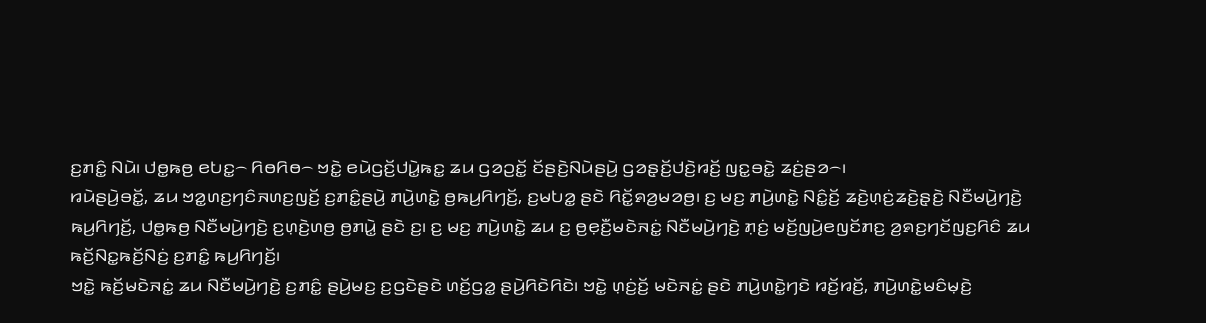ꤢ꤬ꤊꤢꤨ꤭ ꤡꤣꤧ꤯ ꤓꤥ꤭ꤒꤥ꤬ ꤕꤝꤢ꤭꤮ ꤖꤥꤖꤥ꤮ ꤠꤢꤧ꤭ ꤕꤣꤧꤞꤢꤩ꤬ꤓꤣꤧ꤭ꤒꤢ꤭ ꤘꤣ ꤞꤤꤑꤢꤩ꤭ ꤢꤩꤔꤢꤧ꤬ꤡꤣꤧꤔꤣꤧ꤬ ꤞꤤꤔ꤫ꤢꤩ꤬ꤓꤢꤧ꤬ꤙꤢꤩ꤬ ꤜꤢ꤭ꤋꤢꤧ꤭ ꤘꤢꤦ꤬ꤔꤤ꤮꤯
ꤙꤣꤧꤔꤣꤧ꤬ꤋꤢꤩ꤭, ꤘꤣ ꤠꤤ꤭ꤛꤢ꤬ꤚꤢꤨꤏꤛꤢ꤬ꤜꤢꤩ꤬ ꤢ꤬ꤊꤢꤨ꤭ꤔꤣꤧ꤬ ꤊꤣꤧ꤬ꤛꤢꤧ꤭ ꤥ꤬ꤒꤣ꤬ꤖꤚꤢꤩ꤬, ꤢ꤬ꤗꤝꤤ꤭ ꤔꤢꤧ ꤖꤢꤩ꤭ꤎꤤ꤬ꤗꤤꤥ꤬꤯ ꤢ꤬ ꤗꤢ꤬ ꤊꤣꤧ꤬ꤛꤢꤧ꤭ ꤡꤢꤨ꤭ꤢꤩ꤬ ꤘꤢꤧ꤬ꤛ꤫ꤢꤦ꤬ꤘꤢꤧ꤬ꤔ꤫ꤢꤧ꤬ ꤡꤢꤪꤗꤣꤧ꤬ꤚꤢꤧ꤬ ꤒꤣ꤬ꤖꤚꤢꤩ꤬, ꤓꤥ꤭ꤒꤥ꤬ ꤡꤢꤪꤗꤣꤧ꤬ꤚꤢꤧ꤬ ꤢ꤬ꤛ꤫ꤢꤧ꤬ꤛꤥ꤬ ꤥ꤬ꤊꤣꤧ꤭ ꤔꤢꤧ ꤢ꤬꤯ ꤢ꤬ ꤗꤢ꤬ ꤊꤣꤧ꤬ꤛꤢꤧ꤭ ꤘꤣ ꤢ꤬ ꤥ꤬ꤕ꤫ꤢꤪ꤬ꤗꤢꤧꤏꤢꤦ꤭ ꤡꤢꤪꤗꤣꤧ꤬ꤚꤢꤧ꤬ ꤊ꤫ꤢꤦ꤬ ꤗꤢꤩ꤬ꤜꤣꤧ꤬ꤕꤜꤢꤩꤊꤢ꤬ ꤤ꤬ꤎꤢ꤬ꤚꤢꤩꤜꤢ꤬ꤖꤢꤨ ꤘꤣ ꤒꤢꤩ꤬ꤡꤢ꤭ꤒꤢꤩ꤬ꤡꤢꤦ꤬ ꤢ꤬ꤊꤢꤨ꤭ ꤒꤣ꤬ꤖꤚꤢꤩ꤬꤯
ꤠꤢꤧ꤭ ꤒꤢꤩ꤬ꤗꤢꤧꤏꤢꤦ꤭ ꤘꤣ ꤡꤢꤪꤗꤣꤧ꤬ꤚꤢꤧ꤬ ꤢ꤬ꤊꤢꤨ꤭ ꤔꤣꤧ꤬ꤗꤢ꤬ ꤢ꤬ꤞꤢꤧꤔꤢꤧ ꤛꤢꤩ꤬ꤞꤤ꤭ ꤔꤣꤧ꤬ꤖꤢꤧꤖꤢꤧ꤯ ꤠꤢꤧ꤭ ꤛ꤫ꤢꤦ꤬ꤢꤩ꤬ ꤗꤢꤧꤏꤢꤦ꤭ ꤔꤢꤧ ꤊꤣꤧ꤬ꤛꤢꤧ꤭ꤚꤢꤧ ꤙꤢꤩ꤬ꤙꤢꤩ꤬, ꤊꤣꤧ꤬ꤛꤢꤧ꤭ꤗꤢꤨꤗ꤫ꤢꤧ꤬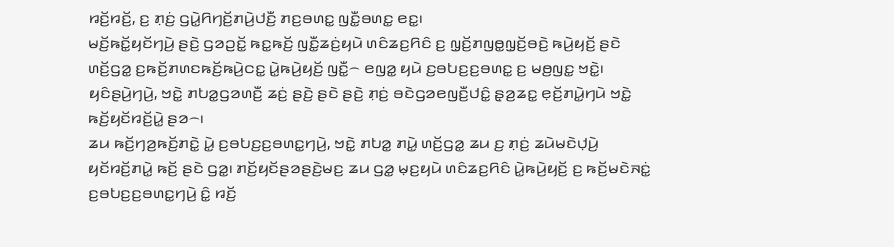ꤙꤢꤩ꤬ꤙꤢꤩ꤬, ꤢ꤬ ꤊ꤫ꤢꤦ꤬ ꤞꤣꤧ꤭ꤖꤚꤢꤩ꤬ꤊꤣꤧ꤬ꤓꤢꤪ꤬ ꤊꤢ꤬ꤋꤛꤢ꤭ ꤜꤢꤪ꤭ꤋꤛꤢ꤭ ꤕꤢ꤭꤯
ꤗꤢꤩ꤬ꤒꤢꤩ꤭ꤟꤢꤩꤚꤣꤧ꤬ ꤔꤢꤧ꤬ ꤞꤤꤑꤢꤩ꤭ ꤒꤢ꤭ꤒꤢꤩ꤬ ꤜꤢꤪ꤭ꤘꤢꤦ꤬ꤟꤣꤧ ꤛꤢꤨꤘꤢ꤬ꤖꤢꤨ ꤢ꤬ ꤜ꤫ꤢꤩ꤬ꤊꤜꤥ꤭ꤜ꤫ꤢꤩ꤬ꤋꤢꤧ꤬ ꤒꤣꤧ꤬ꤟꤢꤩ꤬ ꤔꤢꤧ ꤛꤢꤩ꤬ꤞꤤ꤭ ꤢ꤬ꤒꤢꤩ꤬ꤊꤛꤢꤒꤢꤩ꤬ꤒꤣꤧ꤬ꤍꤢ꤭ ꤣꤧ꤭ꤒꤣꤧ꤬ꤟꤢꤩ꤬ ꤜꤢꤪ꤭꤮ ꤕꤜꤤ꤭ ꤟꤣꤧ ꤢ꤬ꤋꤝꤢ꤬ꤢ꤬ꤋꤛꤢ꤭ ꤢ꤬ ꤗꤥ꤬ꤜꤢ꤭ ꤠꤢꤧ꤭꤯ ꤟꤢꤨꤔꤣꤧ꤬ꤚꤣꤧ꤬, ꤠꤢꤧ꤭ ꤊꤝꤤ꤭ꤞꤤꤛꤢꤪ꤬ ꤘꤢꤦ꤬ ꤔꤢꤧ꤬ ꤔꤢꤧ ꤔꤢꤧ꤬ ꤊ꤫ꤢꤦ꤬ ꤋꤢꤧꤞꤤꤕꤜꤢꤪ꤬ꤓꤢꤨ꤭ ꤔ꤫ꤤ꤬ꤘꤢ꤭ ꤕ꤫ꤢꤩ꤬ꤊꤣꤧ꤭ꤚꤣꤧ ꤠꤢꤧ꤭ ꤒꤢꤩ꤬ꤟꤢꤩꤙꤢꤩ꤬ꤣꤧ꤭ ꤔꤤ꤮꤯
ꤘꤣ ꤒꤢꤩ꤬ꤚꤤ꤬ꤒꤢꤩ꤬ꤊꤢꤧ꤭ ꤣꤧ꤭ ꤢ꤬ꤋꤝꤢ꤬ꤢ꤬ꤋꤛꤢ꤭ꤚꤣꤧ꤬, ꤠꤢꤧ꤭ ꤊꤝꤤ꤭ ꤊꤣꤧ꤭ ꤛꤢꤩ꤬ꤞꤤ꤭ ꤘꤣ ꤢ꤬ ꤊ꤫ꤢꤦ꤬ ꤘꤣꤧꤗꤢꤧꤓ꤫ꤣꤧ꤬ ꤟꤢꤩꤙꤢꤩ꤬ꤊꤣꤧ꤭ ꤒꤢꤩ꤬ ꤔꤢꤧ ꤞꤤ꤭꤯ ꤊꤢꤩ꤬ꤟꤢꤩꤔꤤꤔꤢꤧ꤬ꤗꤢ꤬ ꤘꤣ ꤞꤤ꤭ ꤗ꤫ꤢ꤬ꤟꤣꤧ ꤛꤢꤨꤘꤢ꤬ꤖꤢꤨ ꤣꤧ꤭ꤒꤣꤧ꤬ꤟꤢꤩ꤬ ꤢ꤬ ꤒꤢꤩ꤬ꤗꤢꤧꤏꤢꤦ꤭ ꤢ꤬ꤋꤝꤢ꤬ꤢ꤬ꤋꤛꤢ꤭ꤚꤣꤧ꤬ ꤢꤨ꤭ ꤙꤢꤩ꤬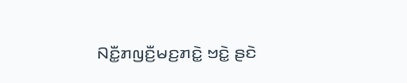ꤡꤢꤪ꤭ꤊꤜꤢꤪ꤬ꤗꤢ꤬ꤊꤢꤧ꤭ ꤠꤢꤧ꤭ ꤔꤢꤧ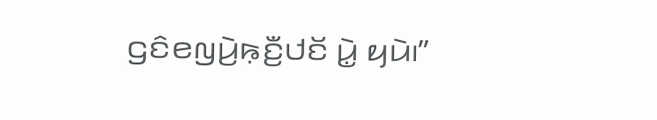ꤞꤢꤨꤕꤜꤣꤧ꤬ꤒ꤫ꤢꤪ꤬ꤓꤢꤩ ꤣꤧ꤭ ꤟꤣꤧ꤯”